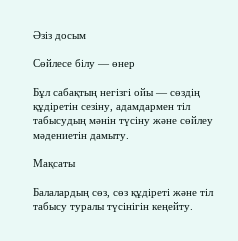Әзіз досым

Сөйлесе білу — өнер

Бұл сабақтың негізгі ойы — сөздің құдіретін сезіну, адамдармен тіл табысудың мәнін түсіну және сөйлеу мәдениетін дамыту.

Мақсаты

Балалардың сөз, сөз құдіреті және тіл табысу туралы түсінігін кеңейту.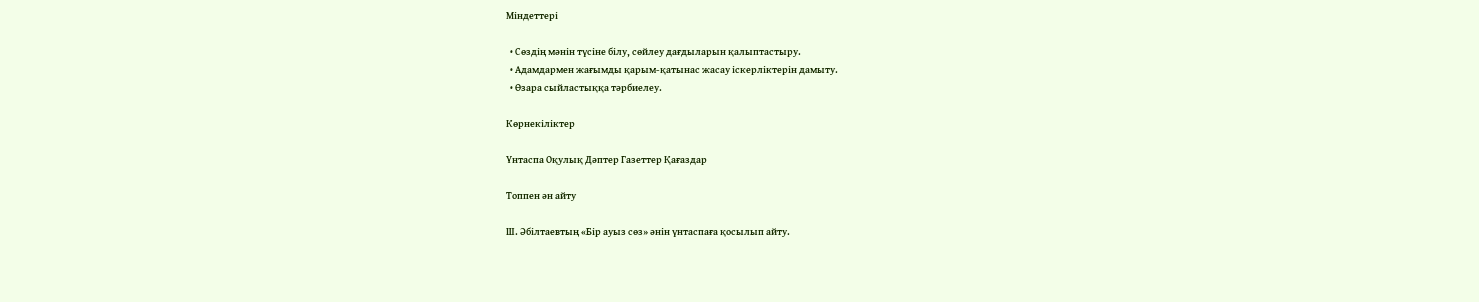Міндеттері

  • Сөздің мәнін түсіне білу, сөйлеу дағдыларын қалыптастыру.
  • Адамдармен жағымды қарым-қатынас жасау іскерліктерін дамыту.
  • Өзара сыйластыққа тәрбиелеу.

Көрнекіліктер

Үнтаспа Оқулық Дәптер Газеттер Қағаздар

Топпен ән айту

Ш. Әбілтаевтың «Бір ауыз сөз» әнін үнтаспаға қосылып айту.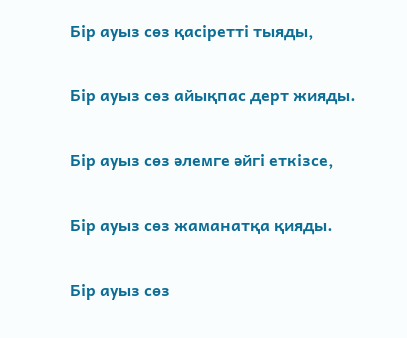Бір ауыз сөз қасіретті тыяды,

Бір ауыз сөз айықпас дерт жияды.

Бір ауыз сөз әлемге әйгі еткізсе,

Бір ауыз сөз жаманатқа қияды.

Бір ауыз сөз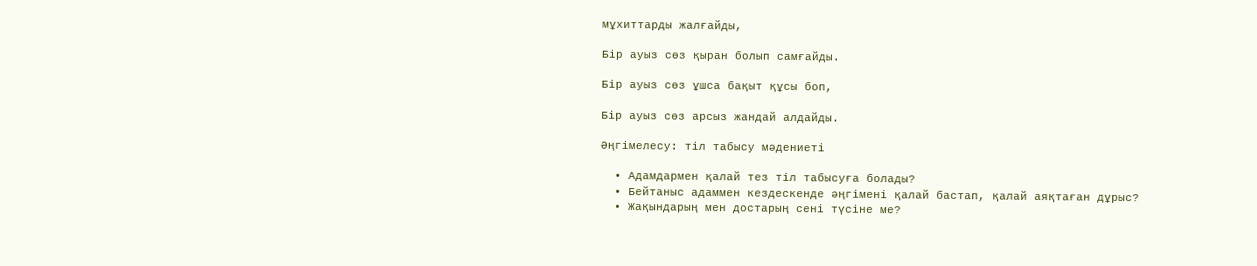мұхиттарды жалғайды,

Бір ауыз сөз қыран болып самғайды.

Бір ауыз сөз ұшса бақыт құсы боп,

Бір ауыз сөз арсыз жандай алдайды.

Әңгімелесу: тіл табысу мәдениеті

  • Адамдармен қалай тез тіл табысуға болады?
  • Бейтаныс адаммен кездескенде әңгімені қалай бастап, қалай аяқтаған дұрыс?
  • Жақындарың мен достарың сені түсіне ме?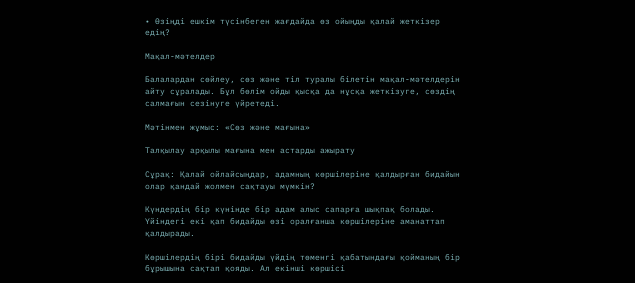• Өзіңді ешкім түсінбеген жағдайда өз ойыңды қалай жеткізер едің?

Мақал-мәтелдер

Балалардан сөйлеу, сөз және тіл туралы білетін мақал-мәтелдерін айту сұралады. Бұл бөлім ойды қысқа да нұсқа жеткізуге, сөздің салмағын сезінуге үйретеді.

Мәтінмен жұмыс: «Сөз және мағына»

Талқылау арқылы мағына мен астарды ажырату

Сұрақ: Қалай ойлайсыңдар, адамның көршілеріне қалдырған бидайын олар қандай жолмен сақтауы мүмкін?

Күндердің бір күнінде бір адам алыс сапарға шықпақ болады. Үйіндегі екі қап бидайды өзi оралғанша көршілеріне аманаттап қалдырады.

Көршілердің бірі бидайды үйдің төменгі қабатындағы қойманың бір бұрышына сақтап қояды. Ал екінші көршісі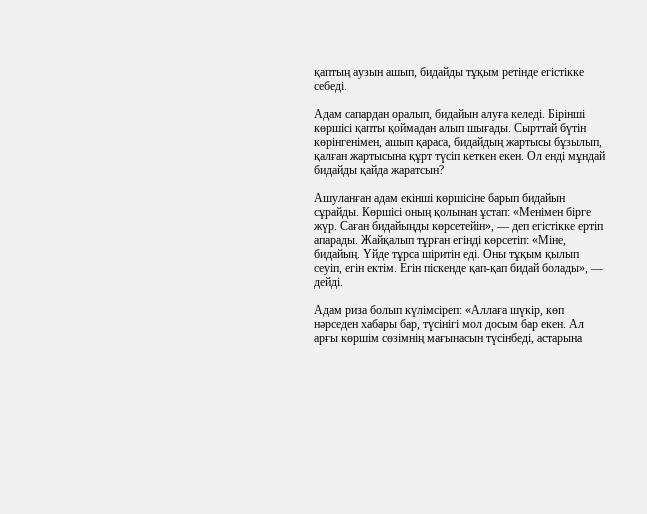қаптың аузын ашып, бидайды тұқым ретінде егістікке себеді.

Адам сапардан оралып, бидайын алуға келеді. Бірінші көршісі қапты қоймадан алып шығады. Сырттай бүтін көрінгенімен, ашып қараса, бидайдың жартысы бұзылып, қалған жартысына құрт түсіп кеткен екен. Ол енді мұндай бидайды қайда жаратсын?

Ашуланған адам екінші көршісіне барып бидайын сұрайды. Көршісі оның қолынан ұстап: «Менімен бірге жүр. Саған бидайыңды көрсетейін», — деп егістікке ертіп апарады. Жайқалып тұрған егінді көрсетіп: «Міне, бидайың. Үйде тұрса шіритін еді. Оны тұқым қылып сеуіп, егін ектім. Егін піскенде қап-қап бидай болады», — дейді.

Адам риза болып күлімсіреп: «Аллаға шүкір, көп нәрседен хабары бар, түсінігі мол досым бар екен. Ал арғы көршім сөзімнің мағынасын түсінбеді, астарына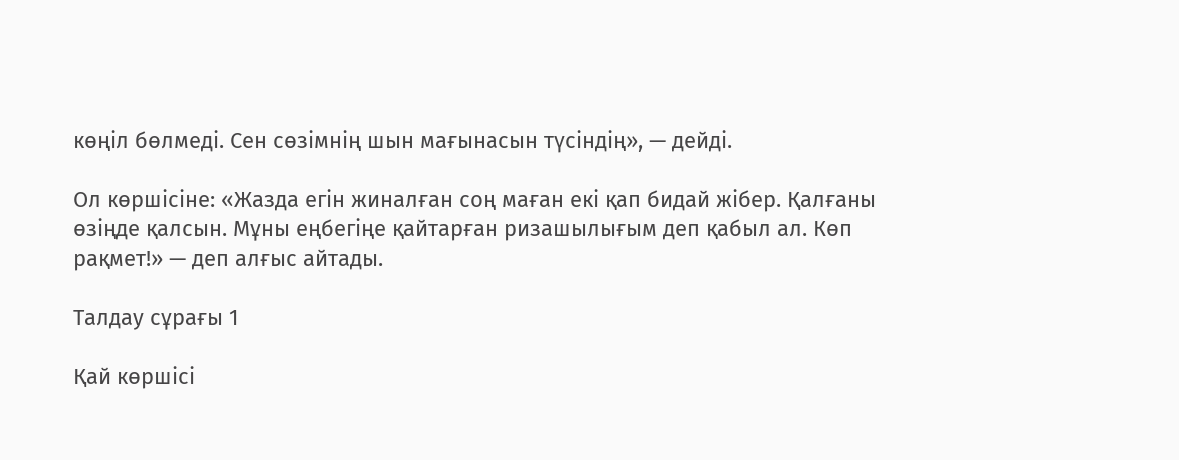көңіл бөлмеді. Сен сөзімнің шын мағынасын түсіндің», — дейді.

Ол көршісіне: «Жазда егін жиналған соң маған екі қап бидай жібер. Қалғаны өзіңде қалсын. Мұны еңбегіңе қайтарған ризашылығым деп қабыл ал. Көп рақмет!» — деп алғыс айтады.

Талдау сұрағы 1

Қай көршісі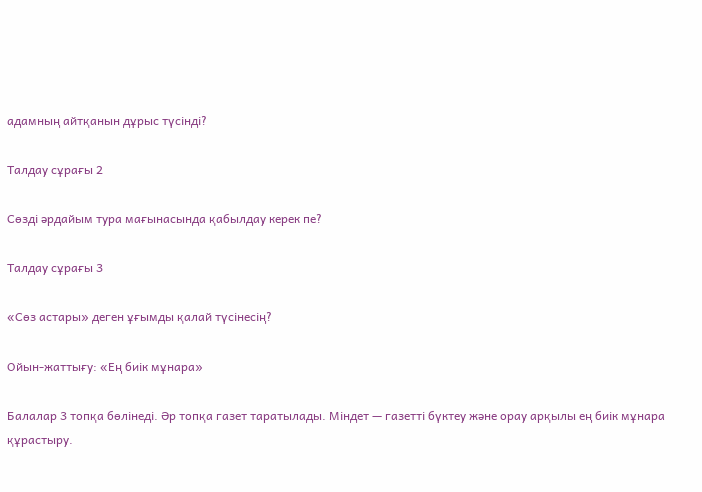адамның айтқанын дұрыс түсінді?

Талдау сұрағы 2

Сөзді әрдайым тура мағынасында қабылдау керек пе?

Талдау сұрағы 3

«Сөз астары» деген ұғымды қалай түсінесің?

Ойын-жаттығу: «Ең биік мұнара»

Балалар 3 топқа бөлінеді. Әр топқа газет таратылады. Міндет — газетті бүктеу және орау арқылы ең биік мұнара құрастыру.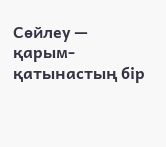Сөйлеу — қарым-қатынастың бір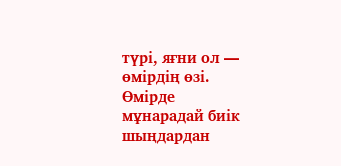түрі, яғни ол — өмірдің өзі. Өмірде мұнарадай биік шыңдардан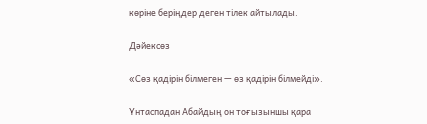көріне беріңдер деген тілек айтылады.

Дәйексөз

«Сөз қадірін білмеген — өз қадірін білмейді».

Үнтаспадан Абайдың он тоғызыншы қара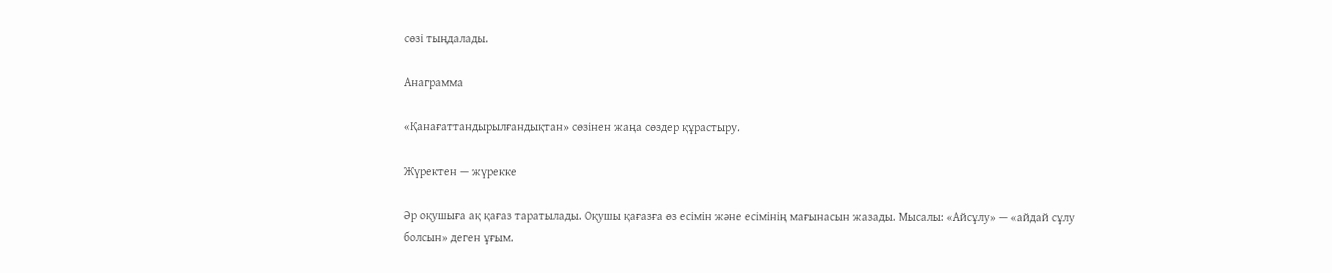сөзі тыңдалады.

Анаграмма

«Қанағаттандырылғандықтан» сөзінен жаңа сөздер құрастыру.

Жүректен — жүрекке

Әр оқушыға ақ қағаз таратылады. Оқушы қағазға өз есімін және есімінің мағынасын жазады. Мысалы: «Айсұлу» — «айдай сұлу болсын» деген ұғым.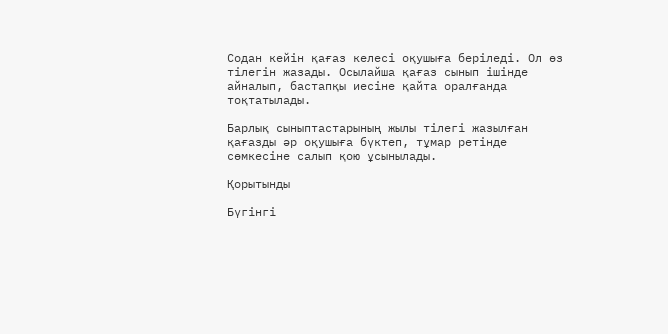Содан кейін қағаз келесі оқушыға беріледі. Ол өз тілегін жазады. Осылайша қағаз сынып ішінде айналып, бастапқы иесіне қайта оралғанда тоқтатылады.

Барлық сыныптастарының жылы тілегі жазылған қағазды әр оқушыға бүктеп, тұмар ретінде сөмкесіне салып қою ұсынылады.

Қорытынды

Бүгінгі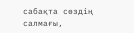сабақта сөздің салмағы,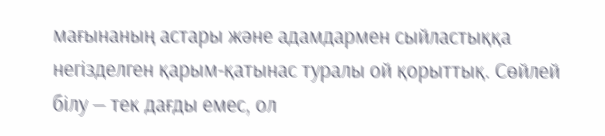мағынаның астары және адамдармен сыйластыққа негізделген қарым-қатынас туралы ой қорыттық. Сөйлей білу — тек дағды емес, ол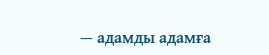— адамды адамға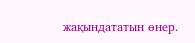жақындататын өнер.